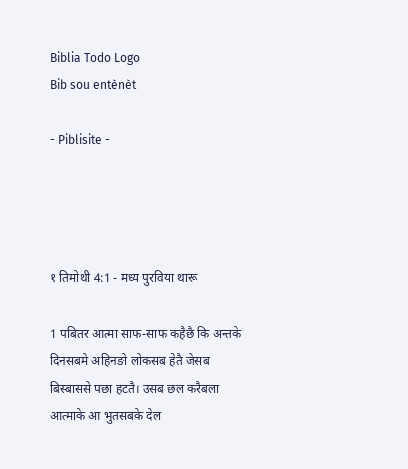Biblia Todo Logo
Bib sou entènèt

- Piblisite -




१ तिमोथी 4:1 - मध्‍य पुरविया थारू

1 पबितर आत्‍मा साफ-साफ कहैछै कि अन्‍तके दिनसबमे अहिनङो लोकसब हेतै जेसब बिस्‍बाससे पछा हटतै। उसब छल करैबला आत्‍माके आ भुतसबके देल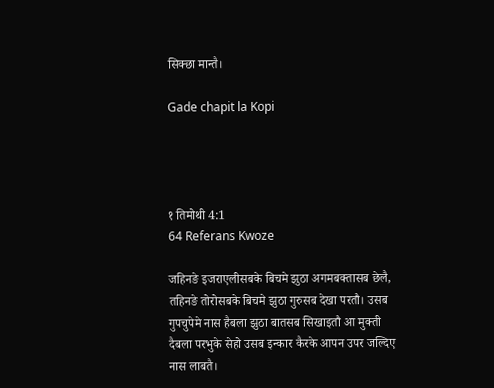सिक्‍छा मान्‍तै।

Gade chapit la Kopi




१ तिमोथी 4:1
64 Referans Kwoze

जहिनङे इजराएलीसबके बिचमे झुठा अगमबक्‍तासब छेलै, तहिनङे तोरोसबके बिचमे झुठा गुरुसब देखा परतौ। उसब गुपचुपेमे नास हैबला झुठा बातसब सिखाइतौ आ मुक्‍ती दैबला परभुके सेहो उसब इन्‍कार कैरके आपन उपर जल्‍दिए नास लाबतै।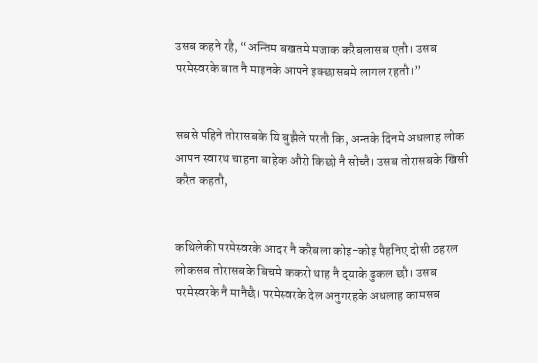उसब कहने रहै, “अन्‍तिम बखतमे मजाक करैबलासब एतौ। उसब परमेस्‍वरके बात नै माइनके आपने इक्‍छासबमे लागल रहतौ।”


सबसे पहिने तोरासबके यि बुझैले परतौ कि, अन्‍तके दिनमे अधलाह लोक आपन स्‍वारथ चाहना बाहेक औरो किछो नै सोच्‍तै। उसब तोरासबके खिसी करैत कहतौ,


कथिलेकी परमेस्‍वरके आदर नै करैबला कोइ-कोइ पैहनिए दोसी ठहरल लोकसब तोरासबके बिचमे ककरो थाह नै द्‍याके ढुकल छौ। उसब परमेस्‍वरके नै मानैछै। परमेस्‍वरके देल अनुगरहके अधलाह कामसब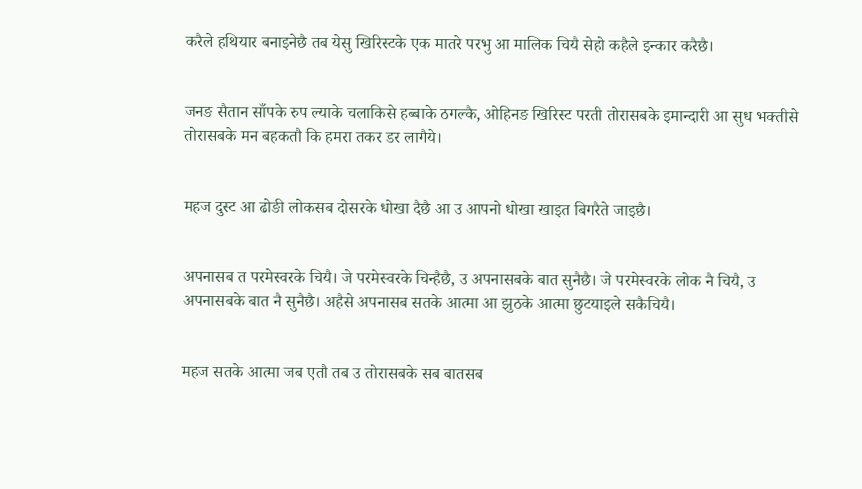करैले हथियार बनाइनेछै तब येसु खिरिस्‍टके एक मातरे परभु आ मालिक चियै सेहो कहैले इन्‍कार करैछै।


जनङ सैतान साँपके रुप ल्‍याके चलाकिसे हब्‍बाके ठगल्‍कै, ओहिनङ खिरिस्‍ट परती तोरासबके इमान्‍दारी आ सुध भक्‍तीसे तोरासबके मन बहकतौ कि हमरा तकर डर लागैये।


महज दुस्‍ट आ ढोङी लोकसब दोसरके धोखा दैछै आ उ आपनो धोखा खाइत बिगरैते जाइछै।


अपनासब त परमेस्‍वरके चियै। जे परमेस्‍वरके चिन्‍हैछै, उ अपनासबके बात सुनैछै। जे परमेस्‍वरके लोक नै चियै, उ अपनासबके बात नै सुनैछै। अहैसे अपनासब सतके आत्‍मा आ झुठके आत्‍मा छुटयाइले सकैचियै।


महज सतके आत्‍मा जब एतौ तब उ तोरासबके सब बातसब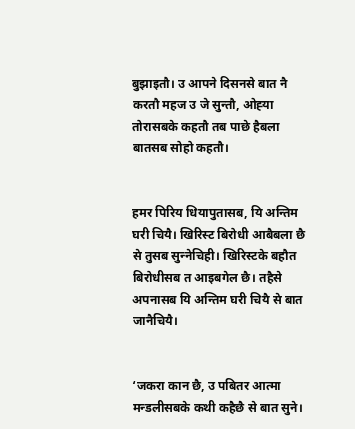बुझाइतौ। उ आपने दिसनसे बात नै करतौ महज उ जे सुन्‍तौ, ओह्‍या तोरासबके कहतौ तब पाछे हैबला बातसब सोहो कहतौ।


हमर पिरिय धियापुतासब, यि अन्‍तिम घरी चियै। खिरिस्‍ट बिरोधी आबैबला छै से तुसब सुन्‍नेचिही। खिरिस्‍टके बहौत बिरोधीसब त आइबगेल छै। तहैसे अपनासब यि अन्‍तिम घरी चियै से बात जानैचियै।


‘जकरा कान छै, उ पबितर आत्‍मा मन्‍डलीसबके कथी कहैछै से बात सुने।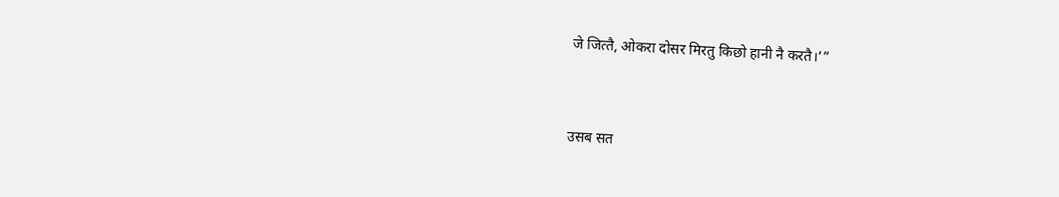जे जित्‍तै, ओकरा दोसर मिरतु किछो हानी नै करतै।’”


उसब सत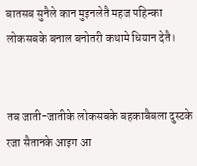बातसब सुनैले कान मुइनलेतै महज पहिन्‍का लोकसबके बनाल बनोतरी कथामे धियान देतै।


तब जाती-जातीके लोकसबके बहकाबैबला दुस्‍टके रजा सैतानके आइग आ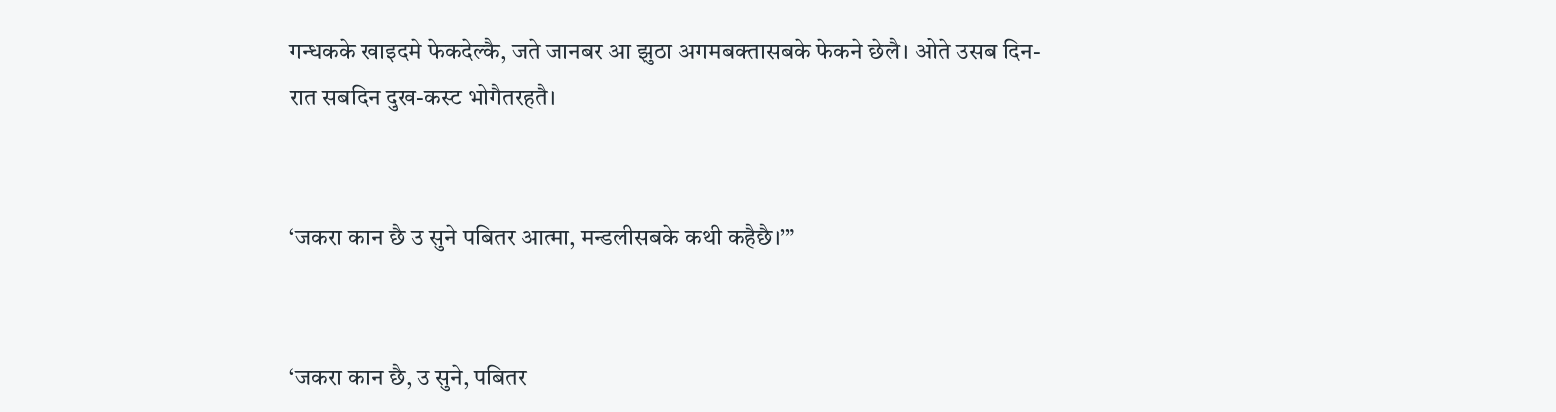गन्‍धकके खाइदमे फेकदेल्‍कै, जते जानबर आ झुठा अगमबक्‍तासबके फेकने छेलै। ओते उसब दिन-रात सबदिन दुख-कस्‍ट भोगैतरहतै।


‘जकरा कान छै उ सुने पबितर आत्‍मा, मन्‍डलीसबके कथी कहैछै।’”


‘जकरा कान छै, उ सुने, पबितर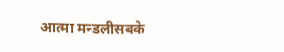आत्‍मा मन्‍डलीसबके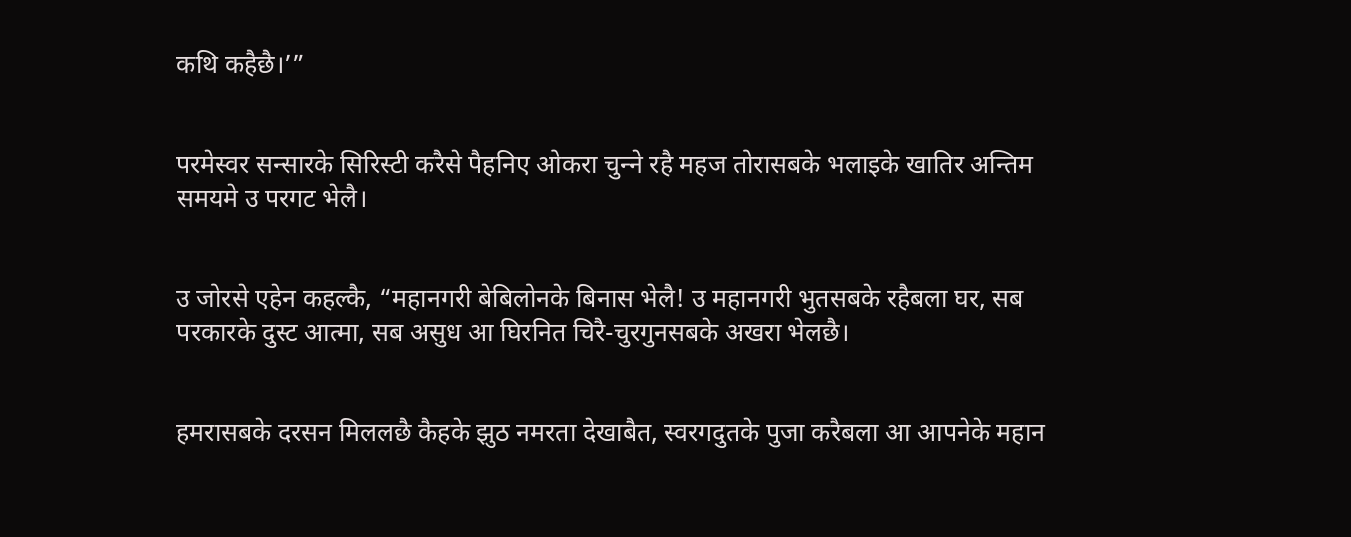कथि कहैछै।’”


परमेस्‍वर सन्‍सारके सिरिस्‍टी करैसे पैहनिए ओकरा चुन्‍ने रहै महज तोरासबके भलाइके खातिर अन्‍तिम समयमे उ परगट भेलै।


उ जोरसे एहेन कहल्‍कै, “महानगरी बेबिलोनके बिनास भेलै! उ महानगरी भुतसबके रहैबला घर, सब परकारके दुस्‍ट आत्‍मा, सब असुध आ घिरनित चिरै-चुरगुनसबके अखरा भेलछै।


हमरासबके दरसन मिललछै कैहके झुठ नमरता देखाबैत, स्‍वरगदुतके पुजा करैबला आ आपनेके महान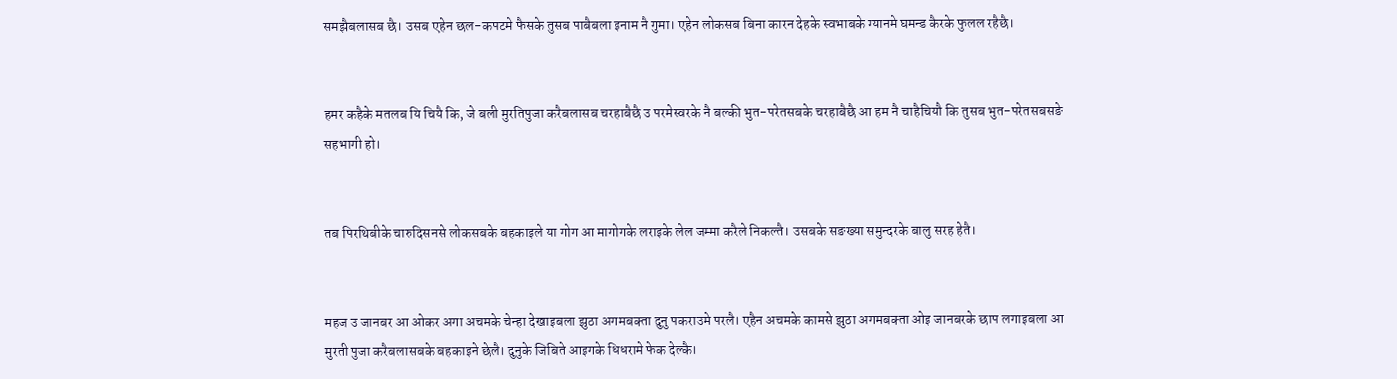समझैबलासब छै। उसब एहेन छल-कपटमे फैसके तुसब पाबैबला इनाम नै गुमा। एहेन लोकसब बिना कारन देहके स्‍वभाबके ग्‍यानमे घमन्‍ड कैरके फुलल रहैछै।


हमर कहैके मतलब यि चियै कि, जे बली मुरतिपुजा करैबलासब चरहाबैछै उ परमेस्‍वरके नै बल्‍की भुत-परेतसबके चरहाबैछै आ हम नै चाहैचियौ कि तुसब भुत-परेतसबसङे सहभागी हो।


तब पिरथिबीके चारुदिसनसे लोकसबके बहकाइले या गोग आ मागोगके लराइके लेल जम्‍मा करैले निकल्‍तै। उसबके सङख्‍या समुन्‍दरके बालु सरह हेतै।


महज उ जानबर आ ओकर अगा अचमके चेन्‍हा देखाइबला झुठा अगमबक्‍ता दुनु पकराउमे परलै। एहैन अचमके कामसे झुठा अगमबक्‍ता ओइ जानबरके छाप लगाइबला आ मुरती पुजा करैबलासबके बहकाइने छेलै। दुनुके जिबिते आइगके धिधरामे फेक देल्‍कै।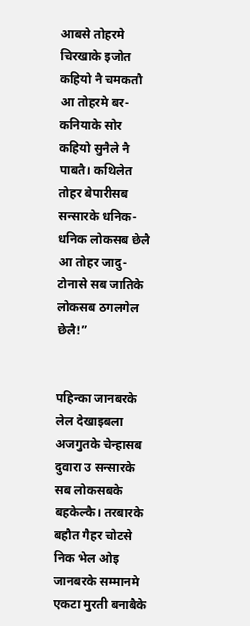आबसे तोहरमे चिरखाके इजोत कहियो नै चमकतौ आ तोहरमे बर-कनियाके सोर कहियो सुनैले नै पाबतै। कथिलेत तोहर बेपारीसब सन्‍सारके धनिक-धनिक लोकसब छेलै आ तोहर जादु-टोनासे सब जातिके लोकसब ठगलगेल छेलै!”


पहिन्‍का जानबरके लेल देखाइबला अजगुतके चेन्‍हासब दुवारा उ सन्‍सारके सब लोकसबके बहकेल्‍कै। तरबारके बहौत गैहर चोटसे निक भेल ओइ जानबरके सम्‍मानमे एकटा मुरती बनाबैके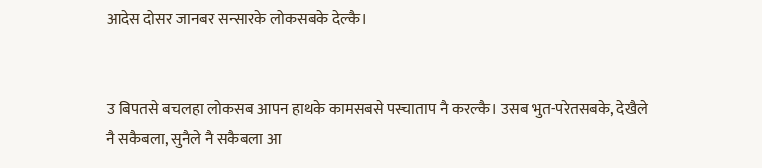आदेस दोसर जानबर सन्‍सारके लोकसबके देल्‍कै।


उ बिपतसे बचलहा लोकसब आपन हाथके कामसबसे पस्‍चाताप नै करल्‍कै। उसब भुत-परेतसबके, देखैले नै सकैबला, सुनैले नै सकैबला आ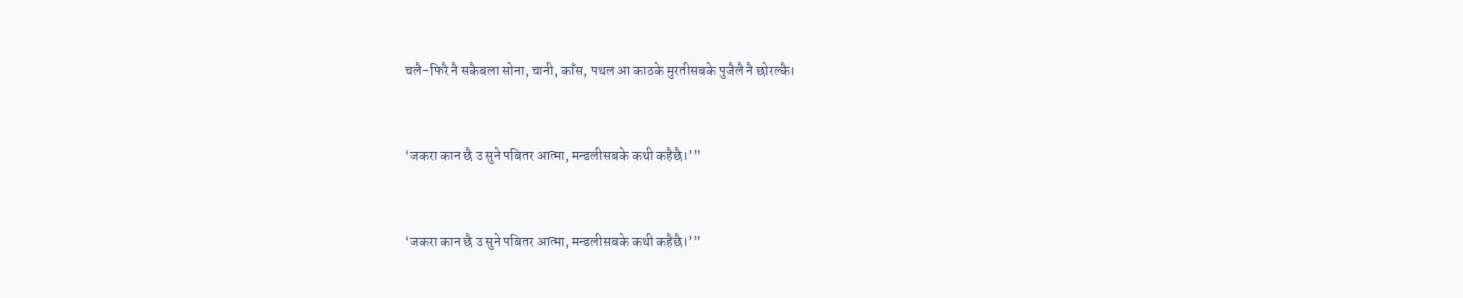चलै-फिरै नै सकैबला सोना, चानी, काँस, पथल आ काठके मुरतीसबके पुजैलै नै छोरल्‍कै।


‘जकरा कान छै उ सुने पबितर आत्‍मा, मन्‍डलीसबके कथी कहैछै।’”


‘जकरा कान छै उ सुने पबितर आत्‍मा, मन्‍डलीसबके कथी कहैछै।’”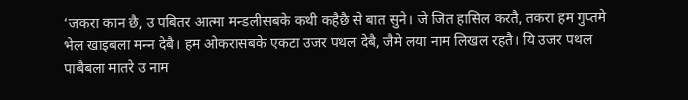‘जकरा कान छै, उ पबितर आत्‍मा मन्‍डलीसबके कथी कहैछै से बात सुने। जे जित हासिल करतै, तकरा हम गुप्‍तमे भेल खाइबला मन्‍न देबै। हम ओकरासबके एकटा उजर पथल देबै, जैमे लया नाम लिखल रहतै। यि उजर पथल पाबैबला मातरे उ नाम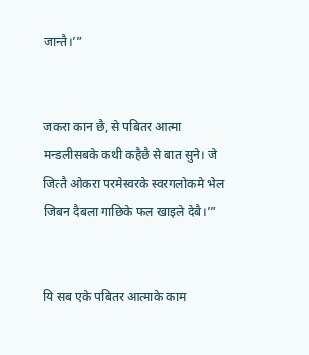जान्‍तै।’”


जकरा कान छै, से पबितर आत्‍मा मन्‍डलीसबके कथी कहैछै से बात सुने। जे जित्‍तै ओकरा परमेस्‍वरके स्‍वरगलोकमे भेल जिबन दैबला गाछिके फल खाइले देबै।’”


यि सब एके पबितर आत्‍माके काम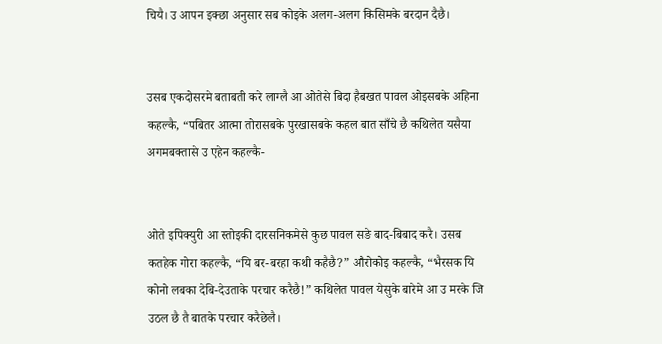चियै। उ आपन इक्‍छा अनुसार सब कोइके अलग-अलग किसिमके बरदान दैछै।


उसब एकदोसरमे बताबती करे लाग्‍लै आ ओतेसे बिदा हैबखत पावल ओइसबके अहिना कहल्‍कै, “पबितर आत्‍मा तोरासबके पुरखासबके कहल बात साँचे छै कथिलेत यसैया अगमबक्‍तासे उ एहेन कहल्‍कै-


ओते इपिक्‍युरी आ स्‍तोइकी दारसनिकमेसे कुछ पावल सङे बाद-बिबाद करै। उसब कतहेक गोरा कहल्‍कै, “यि बर-बरहा कथी कहैछै?” औरोकोइ कहल्‍कै, “भैरसक यि कोनो लबका देबि-देउताके परचार करैछै!” कथिलेत पावल येसुके बारेमे आ उ मरके जि उठल छै तै बातके परचार करैछेलै।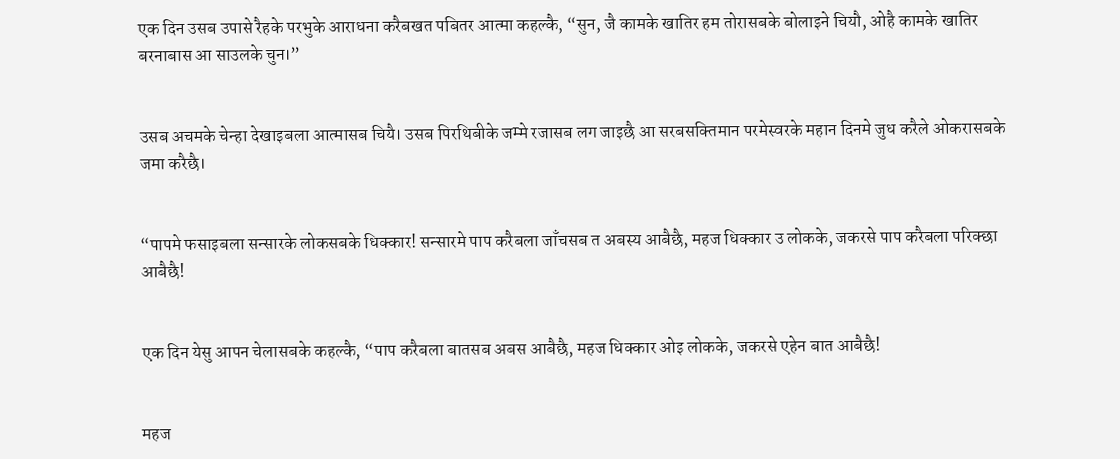एक दिन उसब उपासे रैहके परभुके आराधना करैबखत पबितर आत्‍मा कहल्‍कै, “सुन, जै कामके खातिर हम तोरासबके बोलाइने चियौ, ओहै कामके खातिर बरनाबास आ साउलके चुन।”


उसब अचमके चेन्‍हा देखाइबला आत्‍मासब चियै। उसब पिरथिबीके जम्‍मे रजासब लग जाइछै आ सरबसक्‍तिमान परमेस्‍वरके महान दिनमे जुध करैले ओकरासबके जमा करैछै।


“पापमे फसाइबला सन्‍सारके लोकसबके धिक्‍कार! सन्‍सारमे पाप करैबला जाँचसब त अबस्‍य आबैछै, महज धिक्‍कार उ लोकके, जकरसे पाप करैबला परिक्‍छा आबैछै!


एक दिन येसु आपन चेलासबके कहल्‍कै, “पाप करैबला बातसब अबस आबैछै, महज धिक्‍कार ओइ लोकके, जकरसे एहेन बात आबैछै!


महज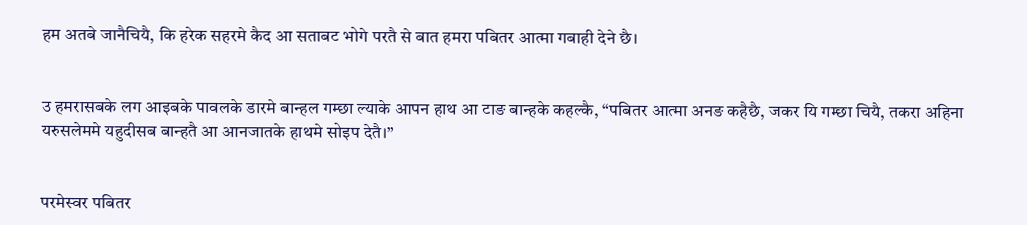हम अतबे जानैचियै, कि हरेक सहरमे कैद आ सताबट भोगे परतै से बात हमरा पबितर आत्‍मा गबाही देने छै।


उ हमरासबके लग आइबके पावलके डारमे बान्‍हल गम्‍छा ल्‍याके आपन हाथ आ टाङ बान्‍हके कहल्‍कै, “पबितर आत्‍मा अनङ कहैछै, जकर यि गम्‍छा चियै, तकरा अहिना यरुसलेममे यहुदीसब बान्‍हतै आ आनजातके हाथमे सोइप देतै।”


परमेस्‍वर पबितर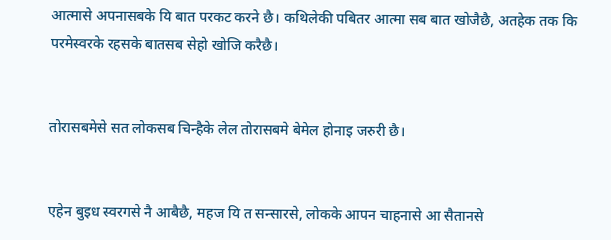आत्‍मासे अपनासबके यि बात परकट करने छै। कथिलेकी पबितर आत्‍मा सब बात खोजैछै, अतहेक तक कि परमेस्‍वरके रहसके बातसब सेहो खोजि करैछै।


तोरासबमेसे सत लोकसब चिन्‍हैके लेल तोरासबमे बेमेल होनाइ जरुरी छै।


एहेन बुइध स्‍वरगसे नै आबैछै, महज यि त सन्‍सारसे, लोकके आपन चाहनासे आ सैतानसे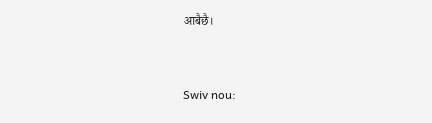आबैछै।


Swiv nou: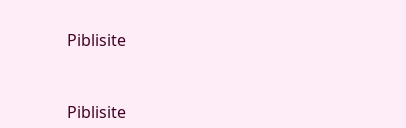Piblisite


Piblisite